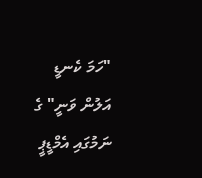"ހަމަ ކެނޑީ އަލުން ވަނީ" ގެ ނަމުގައި އެމްޑީޕީ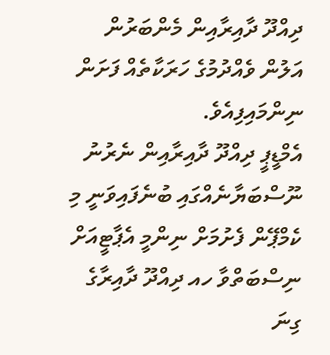ދިއްދޫ ދާއިރާއިން މެންބަރުން އަލުން ވެއްދުމުގެ ހަރަކާތެއް ފަށަން ނިންމައިފިއެވެ.
އެމްޑީޕީ ދިއްދޫ ދާއިރާއިން ނެރުނު ނޫސްބަޔާނެއްގައި ބުނެފައިވަނީ މި ކެމްޕޭން ފެށުމަށް ނިންމީ އެޕާޓީއަށް ނިސްބަތްވާ ހއ ދިއްދޫ ދާއިރާގެ ގިނަ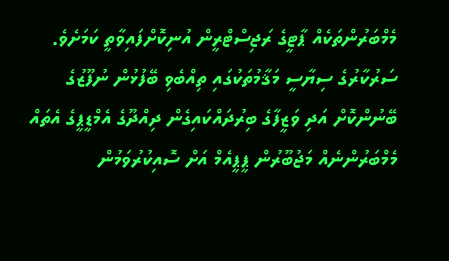މެމްބަރުންތަކެއް ޕާޓީގެ ރަޖިސްޓްރީން އުނިކޮށްފައިވާތީ ކަމަށެވެ.
ސަރުކާރުގެ ސިޔާސީ މަޤާމުތަކުގައި ތިއްބެވި ބޭފުޅުން ނުފޫޒުގެ ބޭނުންކޮށް އަދި ވަޒީފާގެ ބިރުދައްކައިގެން ދިއްދޫގެ އެމްޑީޕީގެ އެތައް މެމްބަރުންނެއް މަޖުބޫރުން ޕީޕީއެމް އަށް ސޮއިކުރުވަމުން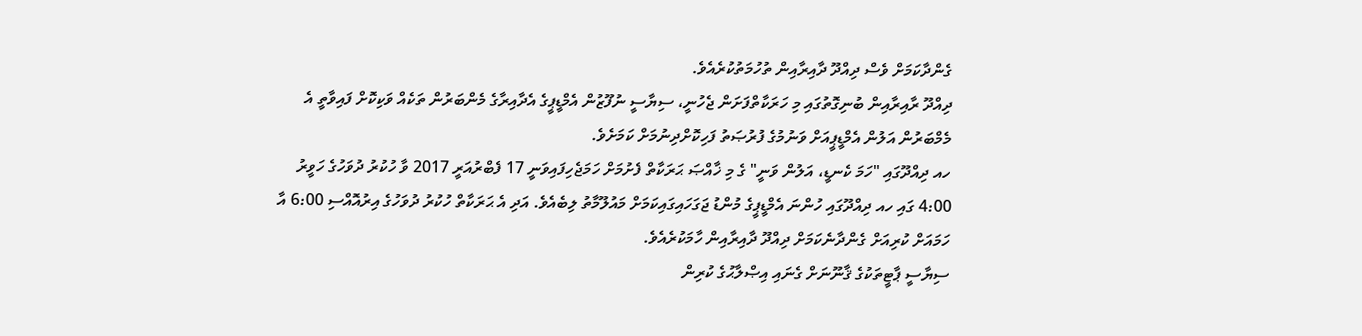ގެންދާކަމަށް ވެސް ދިއްދޫ ދާއިރާއިން ތުހުމަތުކުރެއެވެ.
ދިއްދޫ ރާއިރާއިން ބުނިގޮތުގައި މި ހަރަކާތްފަށަން ޖެހުނީ، ސިޔާސީ ނުފޫޒުން އެމްޑީޕީގެ އެދާއިރާގެ މެންބަރުން ތަކެއް ވަކިކޮށް ފައިވާތީ އެ މެމްބަރުން އަލުން އެމްޑީޕީއަށް ވަނުމުގެ ފުރުޞަތު ފަހިކޮށްދިނުމަށް ކަމަށެވެ.
ހއ ދިއްދޫގައި "ހަމަ ކެނޑީ، އަލުން ވަނީ" ގެ މި ޚާއްޞަ ޙަރަކާތް ފެށުމަށް ހަމަޖެހިފައިވަނީ 17 ފެބްރުއަރީ 2017 ވާ ހުކުރު ދުވަހުގެ ހަވީރު 4:00 ގައި ހއ ދިއްދޫގައި ހުންނަ އެމްޑީޕީގެ މުންޑު ޖަގަހައިގައިކަމަށް މައުލޫމާތު ލިބެއެވެ. އަދި އެ ޙަރަކާތް ހުކުރު ދުވަހުގެ އިރުއޮއްސި 6:00 އާ ހަމައަށް ކުރިއަށް ގެންދާނެކަމަށް ދިއްދޫ ދާއިރާއިން ހާމަކުރެއެވެ.
ސިޔާސީ ޕާޓީތަކުގެ ޤާނޫނަށް ގެނައި އިޞްލާޙުގެ ކުރިން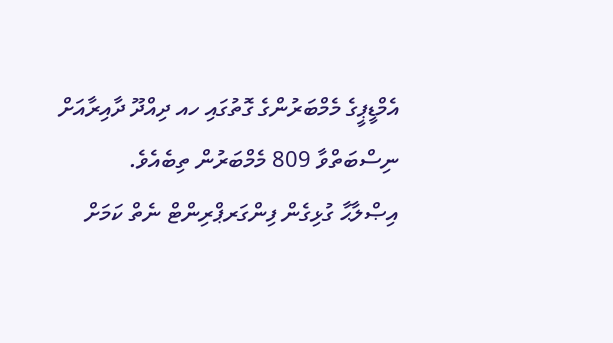އެމްޑީޕީގެ މެމްބަރުންގެ ގޮތުގައި ހއ ދިއްދޫ ދާއިރާއަށް ނިސްބަތްވާ 809 މެމްބަރުން ތިބެއެވެ.
އިޞްލާޙާ ގުޅިގެން ފިންގަރޕްރިންޓް ނެތް ކަމަށް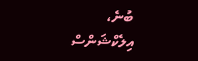ބުނެ، އިލެކްޝަންސް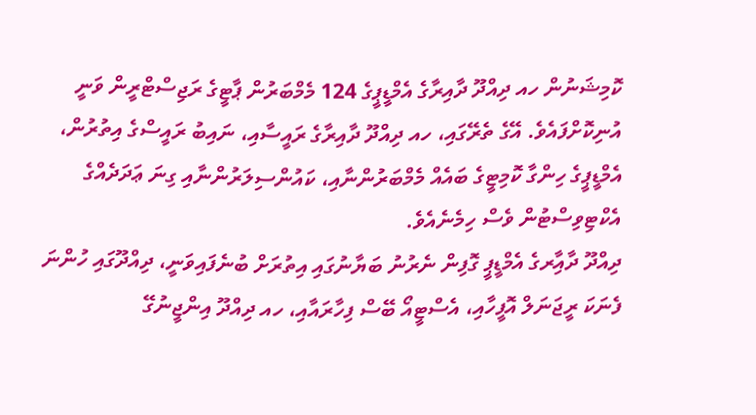ކޮމިޝަނުން ހއ ދިއްދޫ ދާއިރާގެ އެމްޑީޕީގެ 124 މެމްބަރުން ޕާޓީގެ ރަޖިސްޓްރީން ވަނީ އުނިކޮށްފައެވެ. އޭގެ ތެރޭގައި، ހއ ދިއްދޫ ދާއިރާގެ ރައީސާއި، ނައިބު ރައީސްގެ އިތުރުން، އެމްޑީޕީގެ ހިންގާ ކޮމިޓީގެ ބައެއް މެމްބަރުންނާއި، ކައުންސިލަރުންނާއި ގިނަ ޢަދަދެއްގެ އެކްޓިވިސްޓުން ވެސް ހިމެނެއެވެ.
ދިއްދޫ ދާއިާރގެ އެމްޑީޕީ ގޮފިން ނެރުނު ބަޔާނުގައި އިތުރަށް ބުނެފައިވަނީ، ދިއްދޫގައި ހުންނަ ފެނަކަ ރީޖަނަލް އޮފީހާއި، އެސްޓީއޯ ބޭސް ފިހާރައާއި، ހއ ދިއްދޫ އިންޖީނުގޭ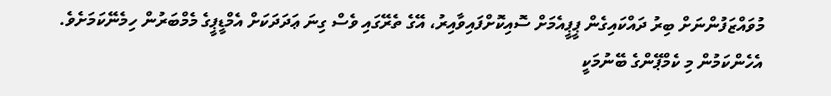މުވައްޒަފުންނަށް ބިރު ދައްކައިގެން ޕީޕީއެމަށް ސޮއިކޮށްފައިވާއިރު، އޭގެ ތެރޭގައި ވެސް ގިނަ ޢަދަދަކަށް އެމްޑީޕީގެ މެމްބަރުން ހިމެނޭކަމަށެވެ.
އެހެންކަމުން މި ކެމްޕޭންގެ ބޭނުމަކީ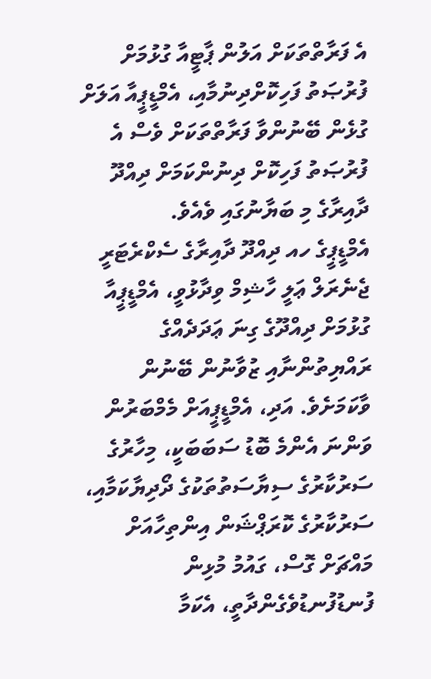އެ ފަރާތްތަކަށް އަލުން ޕާޓީއާ ގުޅުމަށް ފުރުޞަތު ފަހިކޮށްދިނުމާއި، އެމްޑީޕީއާ އަލަށް ގުޅެން ބޭނުންވާ ފަރާތްތަކަށް ވެސް އެ ފުރުޞަތު ފަހިކޮށް ދިނުންކަމަށް ދިއްދޫ ދާއިރާގެ މި ބަޔާނުގައި ވެއެވެ.
އެމްޑީޕީގެ ހއ ދިއްދޫ ދާއިރާގެ ސެކްރެޓަރީ ޖެނެރަލް ޢަލީ ހާޝިމް ވިދާޅުވީ، އެމްޑީޕީއާ ގުޅުމަށް ދިއްދޫގެ ގިނަ ޢަދަދެއްގެ ރައްޔިތުންނާއި ޒުވާނުން ބޭނުން ވާކަމަށެވެ. އަދި، އެމްޑީޕީއަށް މެމްބަރުން ވަންނަ އެންމެ ބޮޑު ސަބަބަކީ، މިހާރުގެ ސަރުކާރުގެ ސިޔާސަތުތަކުގެ ދޯދިޔާކަމާއި، ސަރުކާރުގެ ކޮރަޕްޝަން އިންތިހާއަށް މައްޗަށް ގޮސް، ގައުމު މުޅިން ފުނޑުފުނޑުވެގެންދާތީ، އެކަމާ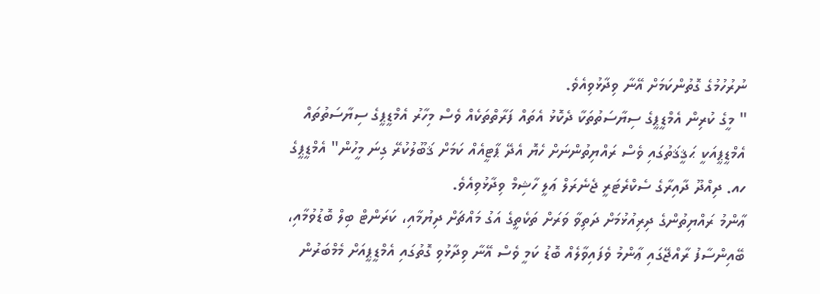ނުރުހުމުގެ ގޮތުންކަމަށް އޭނާ ވިދާޅުވިއެވެ.
" މީގެ ކުރިން އެމްޑީޕީގެ ސިޔާސަތުތަކާ ދެކޮޅު އެތައް ފަރާތްތަކެއް ވެސް މިހާރު އެމްޑީޕީގެ ސިޔާސަތުތައް އެމްޑީޕީއަކީ ޙަޤީޤަތުގައި ވެސް ރައްޔިތުންނަށް ހެޔޮ އެދޭ ޕާޓީއެއް ކަމަށް ޤަބޫލުކުރޭ ގިނަ މީހުން" އެމްޑީޕީގެ ހއ. ދިއްދޫ ދާއިރާގެ ސެކްރެޓަރީ ޖެނެރަލް ޢަލީ ހާޝިމް ވިދާޅުވިއެވެ.
ޢާންމު ރައްޔިތުންގެ ދިރިއުޅުމަށް ދަތިވާ ވަރަށް ތަކެތީގެ އަގު މައްޗަށް ދިޔުމާއި، ކަރަންޓް ބިލް ބޮޑުވުމާއި، ބޭއިންސާފު ރާއްޖޭގައި ޢާންމު ވެފައިވާލެއް ބޮޑު ކަމީ ވެސް އޭނާ ވިދާޅުވި ގޮތުގައި އެމްޑީޕީއަށް މެމްބަރުން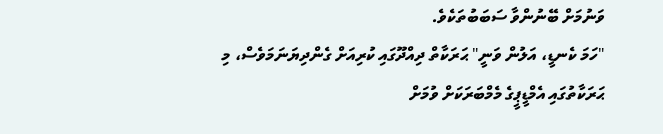ވަނުމަށް ބޭނުންވާ ސަބަބުތަކެވެ.
"ހަމަ ކެނޑީ، އަލުން ވަނީ" ޙަރަކާތް ދިއްދޫގައި ކުރިއަށް ގެންދިޔަނަމަވެސް، މި ޙަރަކާތުގައި އެމްޑީޕީގެ މެމްބަރަކަށް ވުމަށް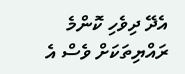އެދޭ ދިވެހި ކޮންމެ ރައްޔިތަކަށް ވެސް އެ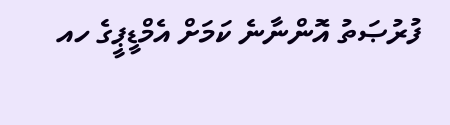ފުރުޞަތު އޮންނާނެ ކަމަށް އެމްޑީޕީގެ ހއ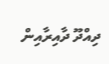ދިއްދޫ ދާއިރާއިން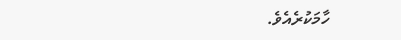ހާމަކުރެއެވެ.